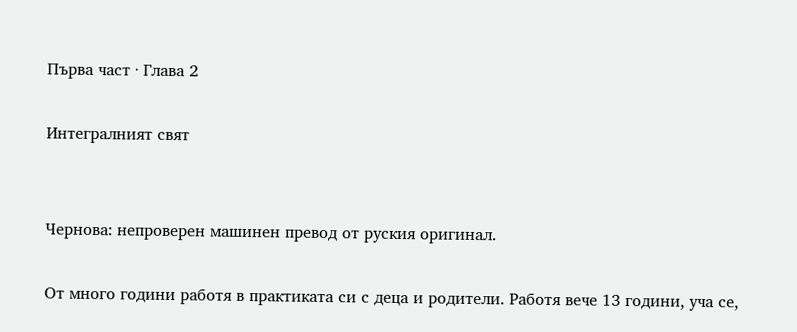Първа част · Глава 2

Интегралният свят


Чернова: непроверен машинен превод от руския оригинал.

От много години работя в практиката си с деца и родители. Работя вече 13 години, уча се,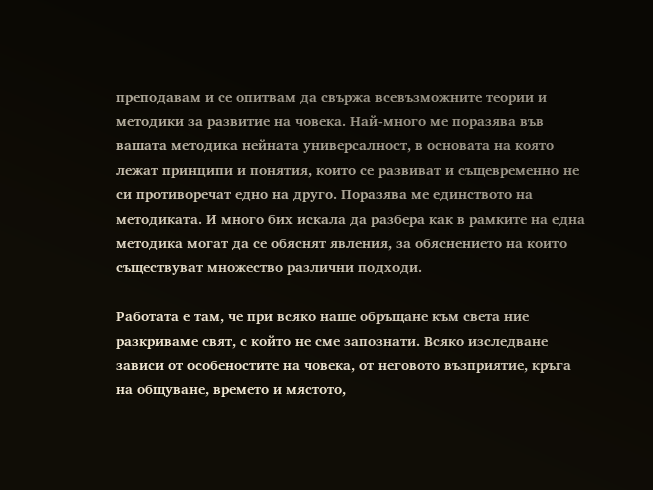преподавам и се опитвам да свържа всевъзможните теории и методики за развитие на човека. Най-много ме поразява във вашата методика нейната универсалност, в основата на която лежат принципи и понятия, които се развиват и същевременно не си противоречат едно на друго. Поразява ме единството на методиката. И много бих искала да разбера как в рамките на една методика могат да се обяснят явления, за обяснението на които съществуват множество различни подходи.

Работата е там, че при всяко наше обръщане към света ние разкриваме свят, с който не сме запознати. Всяко изследване зависи от особеностите на човека, от неговото възприятие, кръга на общуване, времето и мястото,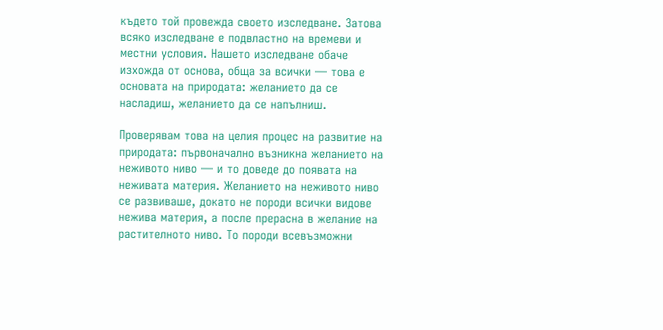където той провежда своето изследване. Затова всяко изследване е подвластно на времеви и местни условия. Нашето изследване обаче изхожда от основа, обща за всички — това е основата на природата: желанието да се насладиш, желанието да се напълниш.

Проверявам това на целия процес на развитие на природата: първоначално възникна желанието на неживото ниво — и то доведе до появата на неживата материя. Желанието на неживото ниво се развиваше, докато не породи всички видове нежива материя, а после прерасна в желание на растителното ниво. То породи всевъзможни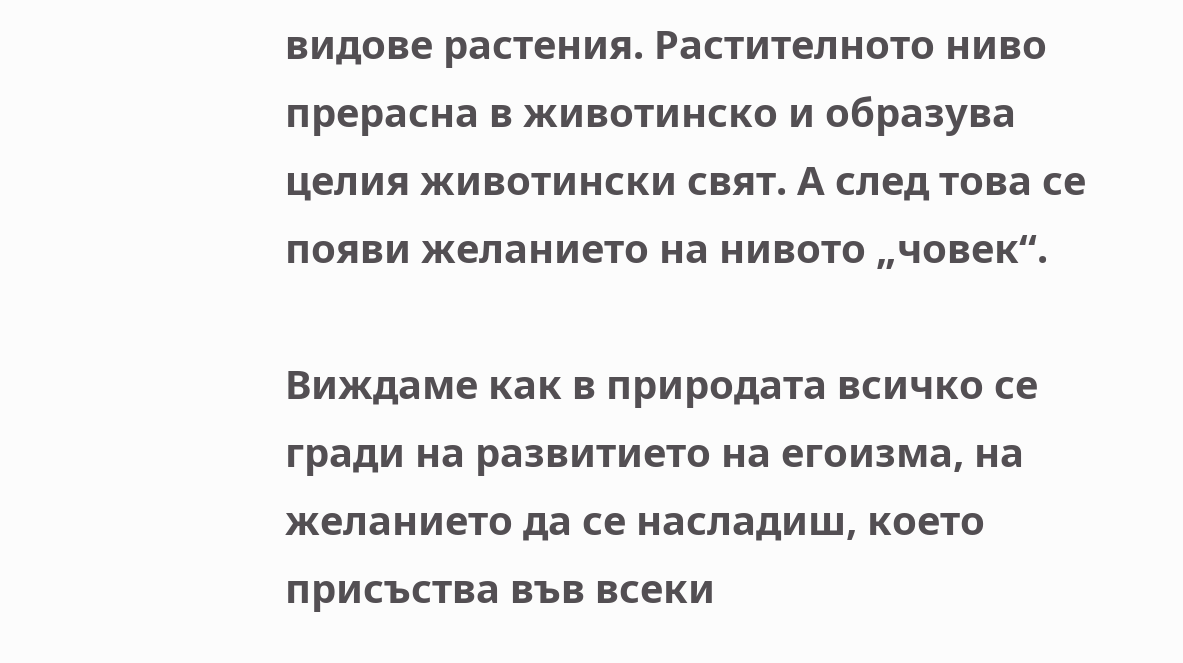видове растения. Растителното ниво прерасна в животинско и образува целия животински свят. А след това се появи желанието на нивото „човек“.

Виждаме как в природата всичко се гради на развитието на егоизма, на желанието да се насладиш, което присъства във всеки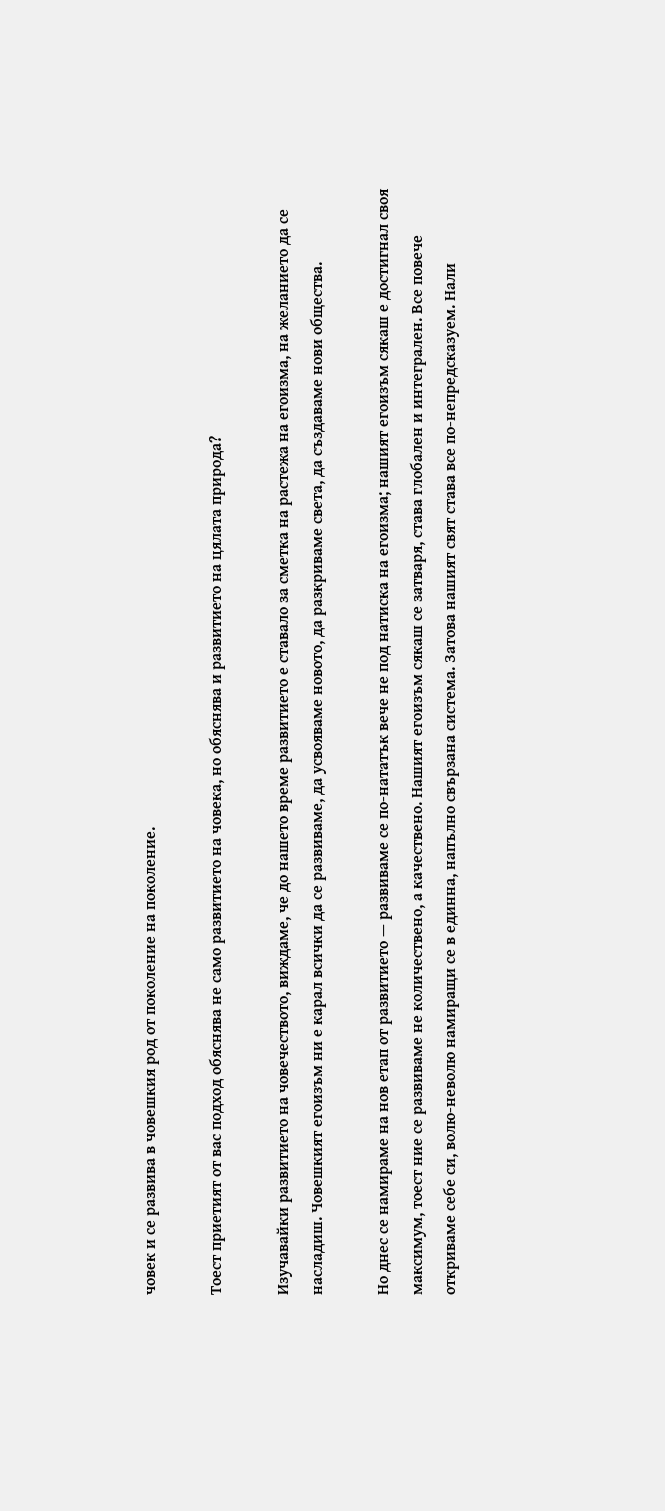човек и се развива в човешкия род от поколение на поколение.

Тоест приетият от вас подход обяснява не само развитието на човека, но обяснява и развитието на цялата природа?

Изучавайки развитието на човечеството, виждаме, че до нашето време развитието е ставало за сметка на растежа на егоизма, на желанието да се насладиш. Човешкият егоизъм ни е карал всички да се развиваме, да усвояваме новото, да разкриваме света, да създаваме нови общества.

Но днес се намираме на нов етап от развитието — развиваме се по-нататък вече не под натиска на егоизма; нашият егоизъм сякаш е достигнал своя максимум, тоест ние се развиваме не количествено, а качествено. Нашият егоизъм сякаш се затваря, става глобален и интегрален. Все повече откриваме себе си, волю-неволю намиращи се в единна, напълно свързана система. Затова нашият свят става все по-непредсказуем. Нали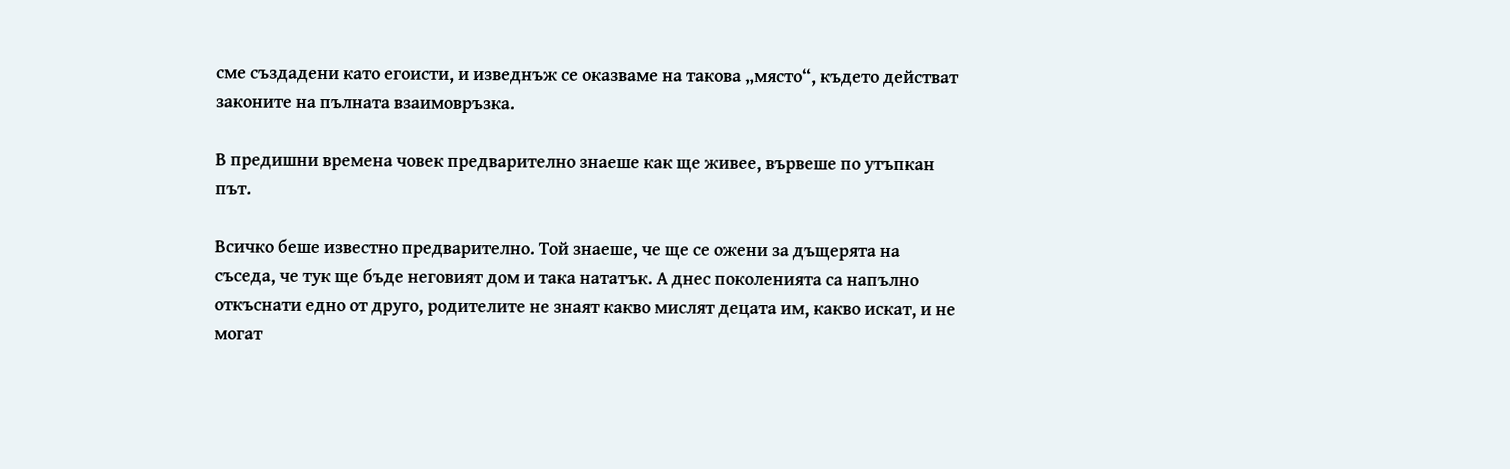сме създадени като егоисти, и изведнъж се оказваме на такова „място“, където действат законите на пълната взаимовръзка.

В предишни времена човек предварително знаеше как ще живее, вървеше по утъпкан път.

Всичко беше известно предварително. Той знаеше, че ще се ожени за дъщерята на съседа, че тук ще бъде неговият дом и така нататък. А днес поколенията са напълно откъснати едно от друго, родителите не знаят какво мислят децата им, какво искат, и не могат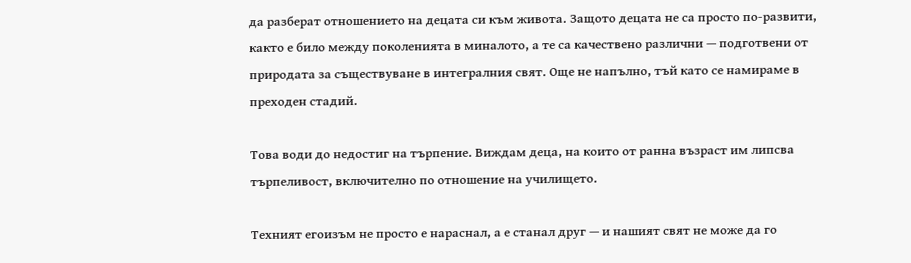да разберат отношението на децата си към живота. Защото децата не са просто по-развити, както е било между поколенията в миналото, а те са качествено различни — подготвени от природата за съществуване в интегралния свят. Още не напълно, тъй като се намираме в преходен стадий.

Това води до недостиг на търпение. Виждам деца, на които от ранна възраст им липсва търпеливост, включително по отношение на училището.

Техният егоизъм не просто е нараснал, а е станал друг — и нашият свят не може да го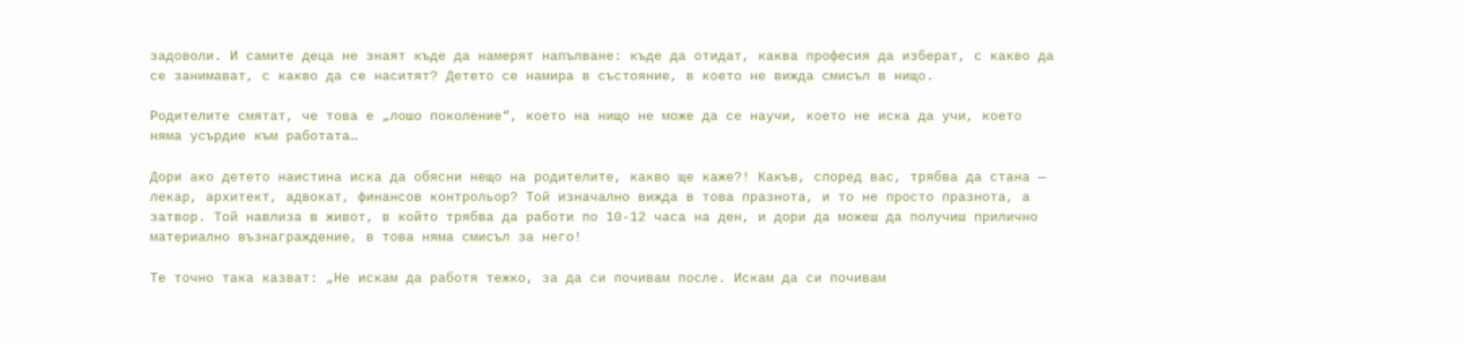задоволи. И самите деца не знаят къде да намерят напълване: къде да отидат, каква професия да изберат, с какво да се занимават, с какво да се наситят? Детето се намира в състояние, в което не вижда смисъл в нищо.

Родителите смятат, че това е „лошо поколение“, което на нищо не може да се научи, което не иска да учи, което няма усърдие към работата…

Дори ако детето наистина иска да обясни нещо на родителите, какво ще каже?! Какъв, според вас, трябва да стана — лекар, архитект, адвокат, финансов контрольор? Той изначално вижда в това празнота, и то не просто празнота, а затвор. Той навлиза в живот, в който трябва да работи по 10-12 часа на ден, и дори да можеш да получиш прилично материално възнаграждение, в това няма смисъл за него!

Те точно така казват: „Не искам да работя тежко, за да си почивам после. Искам да си почивам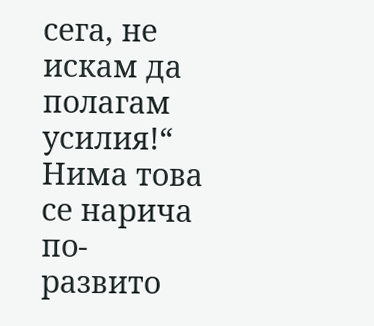сега, не искам да полагам усилия!“ Нима това се нарича по-развито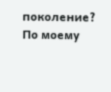поколение? По моему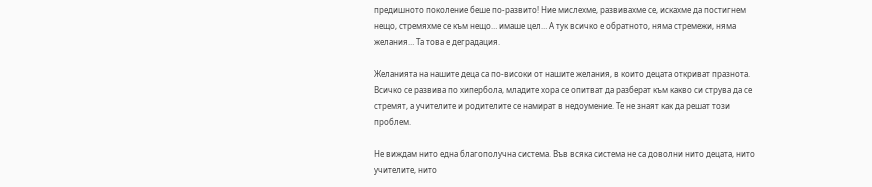предишното поколение беше по-развито! Ние мислехме, развивахме се, искахме да постигнем нещо, стремяхме се към нещо… имаше цел… А тук всичко е обратното, няма стремежи, няма желания… Та това е деградация.

Желанията на нашите деца са по-високи от нашите желания, в които децата откриват празнота. Всичко се развива по хипербола, младите хора се опитват да разберат към какво си струва да се стремят, а учителите и родителите се намират в недоумение. Те не знаят как да решат този проблем.

Не виждам нито една благополучна система. Във всяка система не са доволни нито децата, нито учителите, нито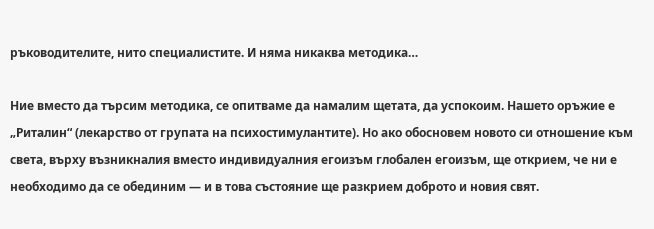ръководителите, нито специалистите. И няма никаква методика…

Ние вместо да търсим методика, се опитваме да намалим щетата, да успокоим. Нашето оръжие е „Риталин“ (лекарство от групата на психостимулантите). Но ако обосновем новото си отношение към света, върху възникналия вместо индивидуалния егоизъм глобален егоизъм, ще открием, че ни е необходимо да се обединим — и в това състояние ще разкрием доброто и новия свят.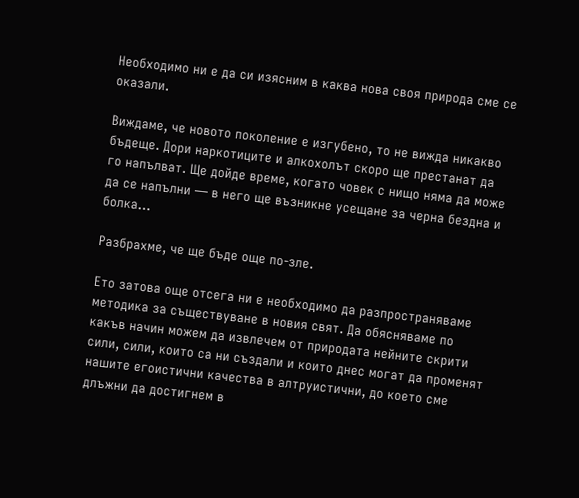Необходимо ни е да си изясним в каква нова своя природа сме се оказали.

Виждаме, че новото поколение е изгубено, то не вижда никакво бъдеще. Дори наркотиците и алкохолът скоро ще престанат да го напълват. Ще дойде време, когато човек с нищо няма да може да се напълни — в него ще възникне усещане за черна бездна и болка…

Разбрахме, че ще бъде още по-зле.

Ето затова още отсега ни е необходимо да разпространяваме методика за съществуване в новия свят. Да обясняваме по какъв начин можем да извлечем от природата нейните скрити сили, сили, които са ни създали и които днес могат да променят нашите егоистични качества в алтруистични, до което сме длъжни да достигнем в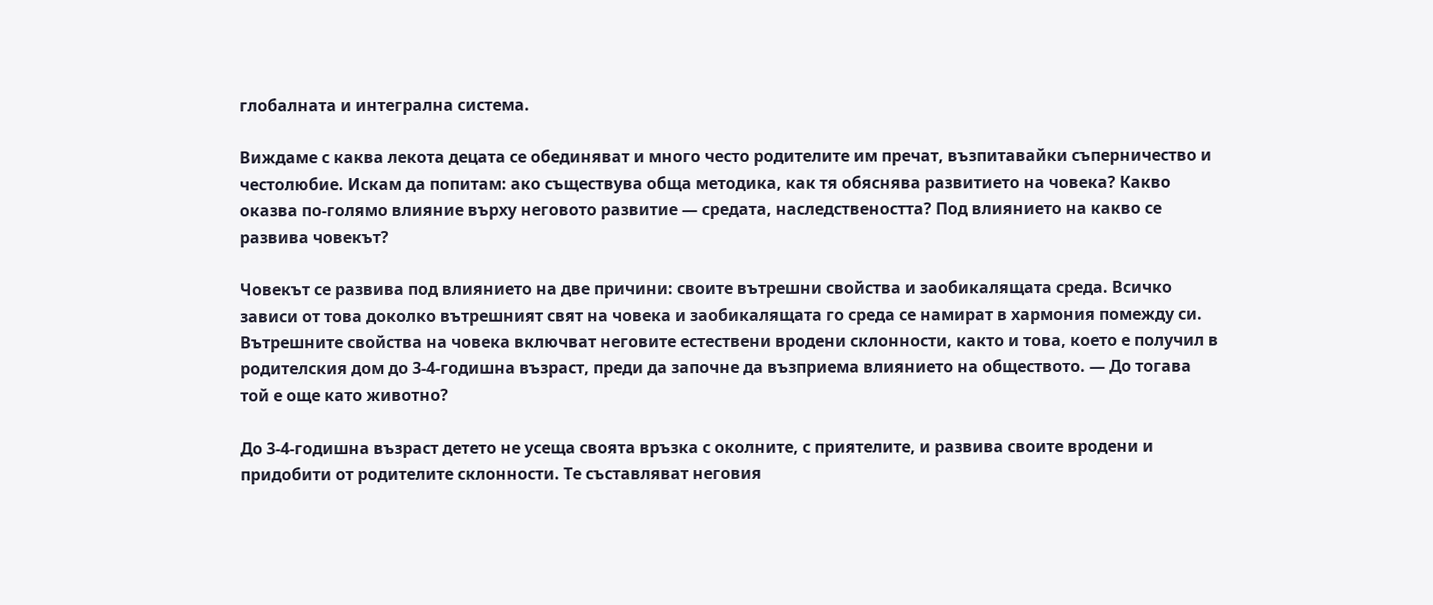глобалната и интегрална система.

Виждаме с каква лекота децата се обединяват и много често родителите им пречат, възпитавайки съперничество и честолюбие. Искам да попитам: ако съществува обща методика, как тя обяснява развитието на човека? Какво оказва по-голямо влияние върху неговото развитие — средата, наследствеността? Под влиянието на какво се развива човекът?

Човекът се развива под влиянието на две причини: своите вътрешни свойства и заобикалящата среда. Всичко зависи от това доколко вътрешният свят на човека и заобикалящата го среда се намират в хармония помежду си. Вътрешните свойства на човека включват неговите естествени вродени склонности, както и това, което е получил в родителския дом до 3-4-годишна възраст, преди да започне да възприема влиянието на обществото. — До тогава той е още като животно?

До 3-4-годишна възраст детето не усеща своята връзка с околните, с приятелите, и развива своите вродени и придобити от родителите склонности. Те съставляват неговия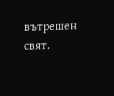вътрешен свят.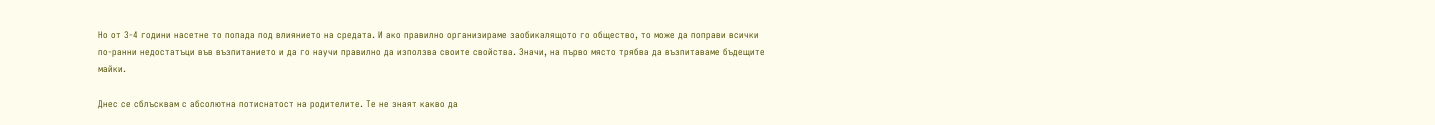Но от 3-4 години насетне то попада под влиянието на средата. И ако правилно организираме заобикалящото го общество, то може да поправи всички по-ранни недостатъци във възпитанието и да го научи правилно да използва своите свойства. Значи, на първо място трябва да възпитаваме бъдещите майки.

Днес се сблъсквам с абсолютна потиснатост на родителите. Те не знаят какво да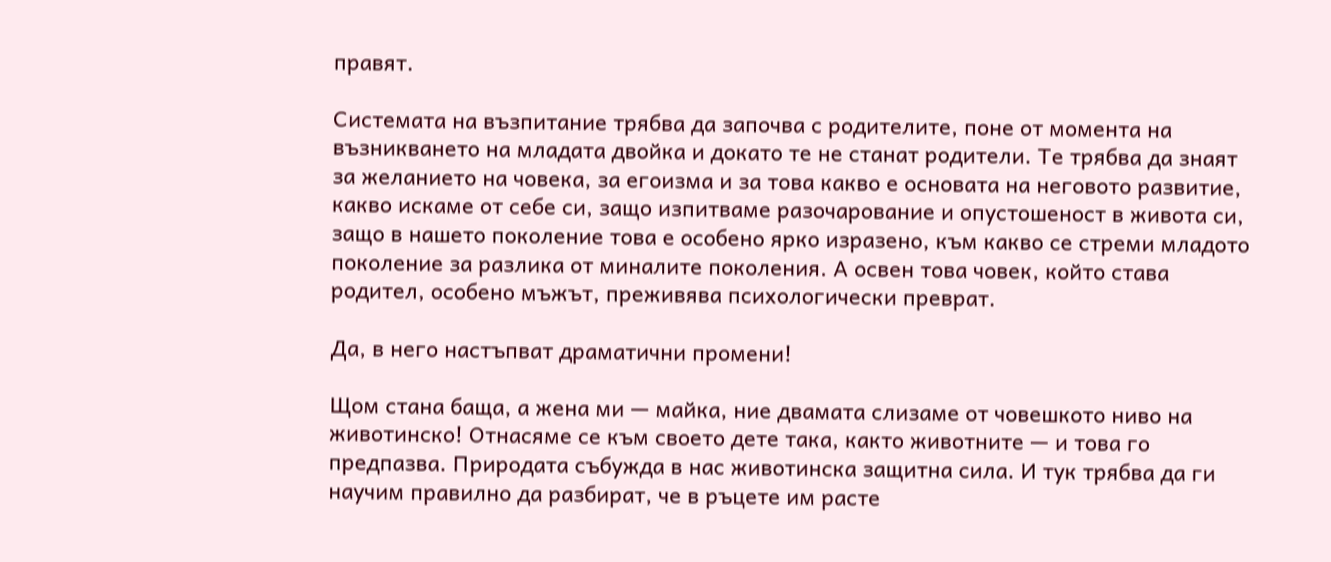правят.

Системата на възпитание трябва да започва с родителите, поне от момента на възникването на младата двойка и докато те не станат родители. Те трябва да знаят за желанието на човека, за егоизма и за това какво е основата на неговото развитие, какво искаме от себе си, защо изпитваме разочарование и опустошеност в живота си, защо в нашето поколение това е особено ярко изразено, към какво се стреми младото поколение за разлика от миналите поколения. А освен това човек, който става родител, особено мъжът, преживява психологически преврат.

Да, в него настъпват драматични промени!

Щом стана баща, а жена ми — майка, ние двамата слизаме от човешкото ниво на животинско! Отнасяме се към своето дете така, както животните — и това го предпазва. Природата събужда в нас животинска защитна сила. И тук трябва да ги научим правилно да разбират, че в ръцете им расте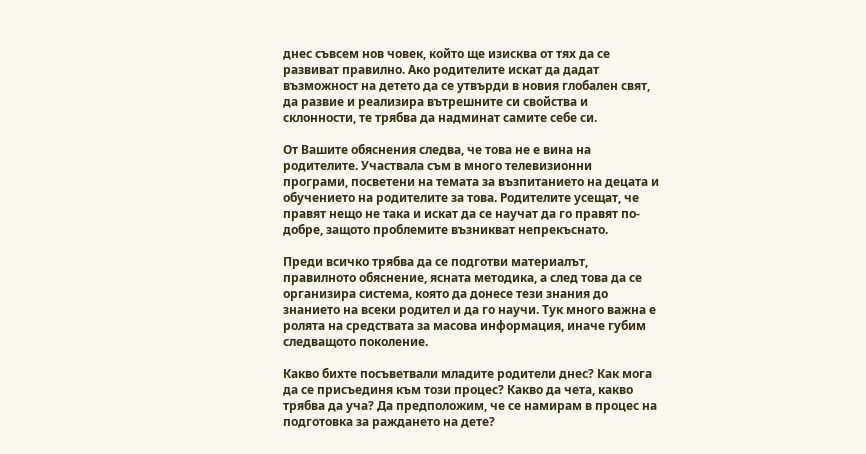днес съвсем нов човек, който ще изисква от тях да се развиват правилно. Ако родителите искат да дадат възможност на детето да се утвърди в новия глобален свят, да развие и реализира вътрешните си свойства и склонности, те трябва да надминат самите себе си.

От Вашите обяснения следва, че това не е вина на родителите. Участвала съм в много телевизионни програми, посветени на темата за възпитанието на децата и обучението на родителите за това. Родителите усещат, че правят нещо не така и искат да се научат да го правят по-добре, защото проблемите възникват непрекъснато.

Преди всичко трябва да се подготви материалът, правилното обяснение, ясната методика, а след това да се организира система, която да донесе тези знания до знанието на всеки родител и да го научи. Тук много важна е ролята на средствата за масова информация, иначе губим следващото поколение.

Какво бихте посъветвали младите родители днес? Как мога да се присъединя към този процес? Какво да чета, какво трябва да уча? Да предположим, че се намирам в процес на подготовка за раждането на дете?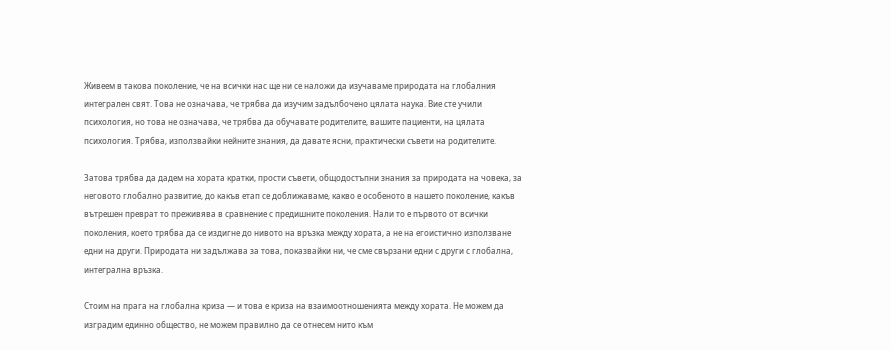Живеем в такова поколение, че на всички нас ще ни се наложи да изучаваме природата на глобалния интегрален свят. Това не означава, че трябва да изучим задълбочено цялата наука. Вие сте учили психология, но това не означава, че трябва да обучавате родителите, вашите пациенти, на цялата психология. Трябва, използвайки нейните знания, да давате ясни, практически съвети на родителите.

Затова трябва да дадем на хората кратки, прости съвети, общодостъпни знания за природата на човека, за неговото глобално развитие, до какъв етап се доближаваме, какво е особеното в нашето поколение, какъв вътрешен преврат то преживява в сравнение с предишните поколения. Нали то е първото от всички поколения, което трябва да се издигне до нивото на връзка между хората, а не на егоистично използване едни на други. Природата ни задължава за това, показвайки ни, че сме свързани едни с други с глобална, интегрална връзка.

Стоим на прага на глобална криза — и това е криза на взаимоотношенията между хората. Не можем да изградим единно общество, не можем правилно да се отнесем нито към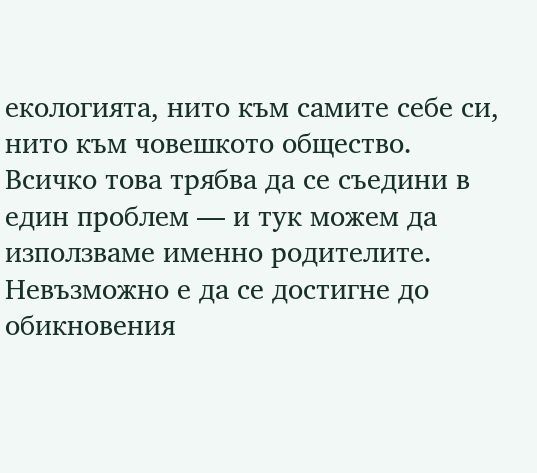екологията, нито към самите себе си, нито към човешкото общество. Всичко това трябва да се съедини в един проблем — и тук можем да използваме именно родителите. Невъзможно е да се достигне до обикновения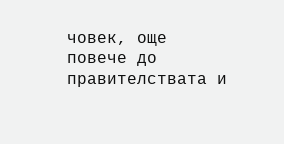човек, още повече до правителствата и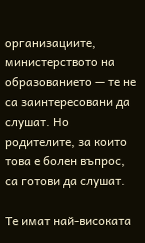организациите, министерството на образованието — те не са заинтересовани да слушат. Но родителите, за които това е болен въпрос, са готови да слушат.

Те имат най-високата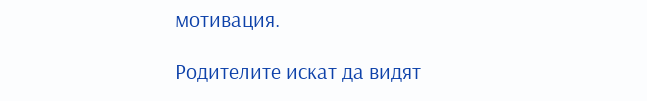мотивация.

Родителите искат да видят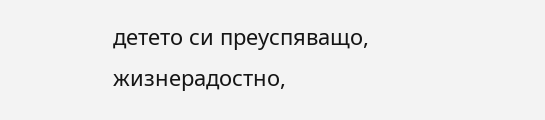детето си преуспяващо, жизнерадостно,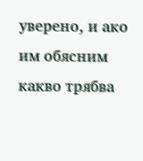уверено, и ако им обясним какво трябва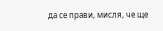да се прави, мисля, че ще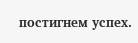постигнем успех.